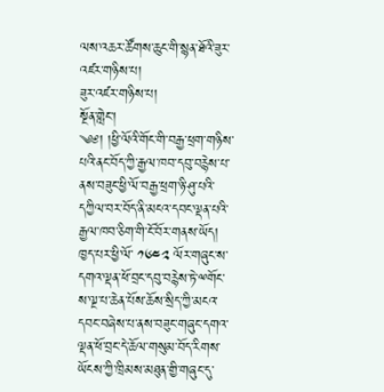ལས་འཆར་ཚོགས་ཆུང་གི་སྙན་ཐོའི་ཟུར་འཛར་གཉིས་པ།
ཟུར་འཛར་གཉིས་པ།
སྔོན་གླེང་།
༄༅། །ཕྱི་ལོའི་གོང་གི་བརྒྱ་ཕྲག་གཉིས་པའི་ནང་བོད་ཀྱི་རྒྱལ་ཁབ་དབུ་བརྙེས་པ་ནས་བཟུང་ཕྱི་ལོ་བརྒྱ་ཕྲག་ཉི་ཤུ་པའི་དཀྱིལ་བར་བོད་ནི་མངའ་དབང་ལྡན་པའི་རྒྱལ་ཁབ་ཅིག་གི་ངོ་བོར་གནས་ཡོད།
ཁྱད་པར་ཕྱི་ལོ་ ༡༦༤༢ ལོར་གཞུང་ས་དགའ་ལྡན་ཕོ་བྲང་དབུ་བརྙེས་ཏེ་ྋགོང་ས་ལྔ་པ་ཆེན་པོས་ཆོས་སྲིད་ཀྱི་མངའ་དབང་བཞེས་པ་ནས་བཟུང་གཞུང་དགའ་ལྡན་ཕོ་བྲང་དེ་ཆོལ་གསུམ་བོད་རིགས་ཡོངས་ཀྱི་ཁྲིམས་མཐུན་གྱི་གཞུང་དུ་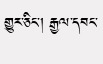གྱུར་ཅིང་། རྒྱལ་དབང་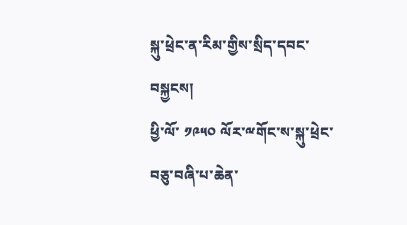སྐུ་ཕྲེང་ན་རིམ་གྱིས་སྲིད་དབང་བསྐྱངས།
ཕྱི་ལོ་ ༡༩༥༠ ལོར་ྋགོང་ས་སྐུ་ཕྲེང་བཅུ་བཞི་པ་ཆེན་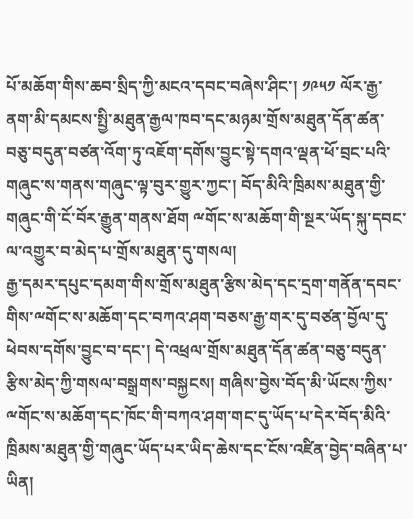པོ་མཆོག་གིས་ཆབ་སྲིད་ཀྱི་མངའ་དབང་བཞེས་ཤིང་། ༡༩༥༡ ལོར་རྒྱ་ནག་མི་དམངས་སྤྱི་མཐུན་རྒྱལ་ཁབ་དང་མཉམ་གྲོས་མཐུན་དོན་ཚན་བཅུ་བདུན་བཙན་འོག་ཏུ་འཇོག་དགོས་བྱུང་སྟེ་དགའ་ལྡན་ཕོ་བྲང་པའི་གཞུང་ས་གནས་གཞུང་ལྟ་བུར་གྱུར་ཀྱང་། བོད་མིའི་ཁྲིམས་མཐུན་གྱི་གཞུང་གི་ངོ་བོར་རྒྱུན་གནས་ཐོག ྋགོང་ས་མཆོག་གི་སྔར་ཡོད་སྐུ་དབང་ལ་འགྱུར་བ་མེད་པ་གྲོས་མཐུན་དུ་གསལ།
རྒྱ་དམར་དཔུང་དམག་གིས་གྲོས་མཐུན་རྩིས་མེད་དང་དྲག་གནོན་དབང་གིས་ྋགོང་ས་མཆོག་དང་བཀའ་ཤག་བཅས་རྒྱ་གར་དུ་བཙན་བྱོལ་དུ་ཕེབས་དགོས་བྱུང་བ་དང་། དེ་འཕྲལ་གྲོས་མཐུན་དོན་ཚན་བཅུ་བདུན་རྩིས་མེད་ཀྱི་གསལ་བསྒྲགས་བསྐྱངས། གཞིས་བྱེས་བོད་མི་ཡོངས་ཀྱིས་ྋགོང་ས་མཆོག་དང་ཁོང་གི་བཀའ་ཤག་གང་དུ་ཡོད་པ་དེར་བོད་མིའི་ཁྲིམས་མཐུན་གྱི་གཞུང་ཡོད་པར་ཡིད་ཆེས་དང་ངོས་འཛིན་བྱེད་བཞིན་པ་ཡིན།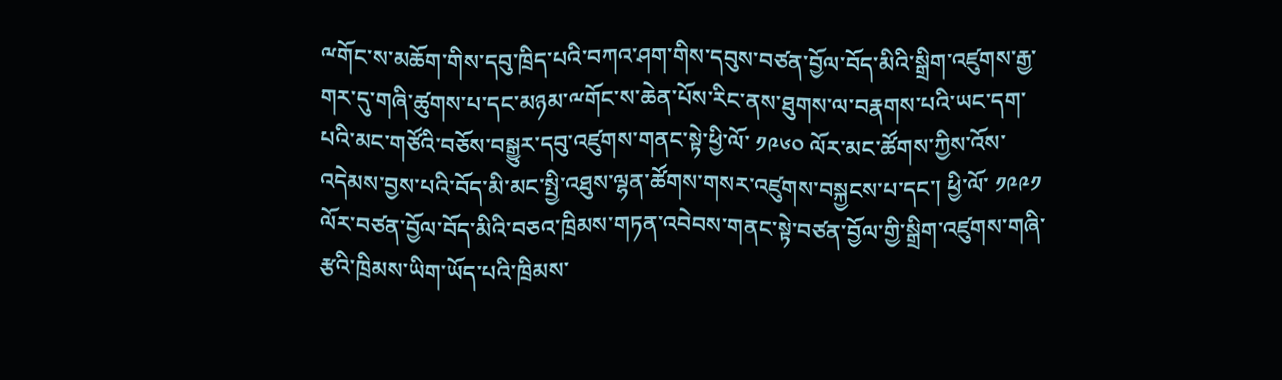ྋགོང་ས་མཆོག་གིས་དབུ་ཁྲིད་པའི་བཀའ་ཤག་གིས་དབུས་བཙན་བྱོལ་བོད་མིའི་སྒྲིག་འཛུགས་རྒྱ་གར་དུ་གཞི་ཚུགས་པ་དང་མཉམ་ྋགོང་ས་ཆེན་པོས་རིང་ནས་ཐུགས་ལ་བརྣགས་པའི་ཡང་དག་པའི་མང་གཙོའི་བཅོས་བསྒྱུར་དབུ་འཛུགས་གནང་སྟེ་ཕྱི་ལོ་ ༡༩༦༠ ལོར་མང་ཚོགས་ཀྱིས་འོས་འདེམས་བྱས་པའི་བོད་མི་མང་སྤྱི་འཐུས་ལྷན་ཚོགས་གསར་འཛུགས་བསྐྱངས་པ་དང་། ཕྱི་ལོ་ ༡༩༩༡ ལོར་བཙན་བྱོལ་བོད་མིའི་བཅའ་ཁྲིམས་གཏན་འབེབས་གནང་སྟེ་བཙན་བྱོལ་གྱི་སྒྲིག་འཛུགས་གཞི་རྩའི་ཁྲིམས་ཡིག་ཡོད་པའི་ཁྲིམས་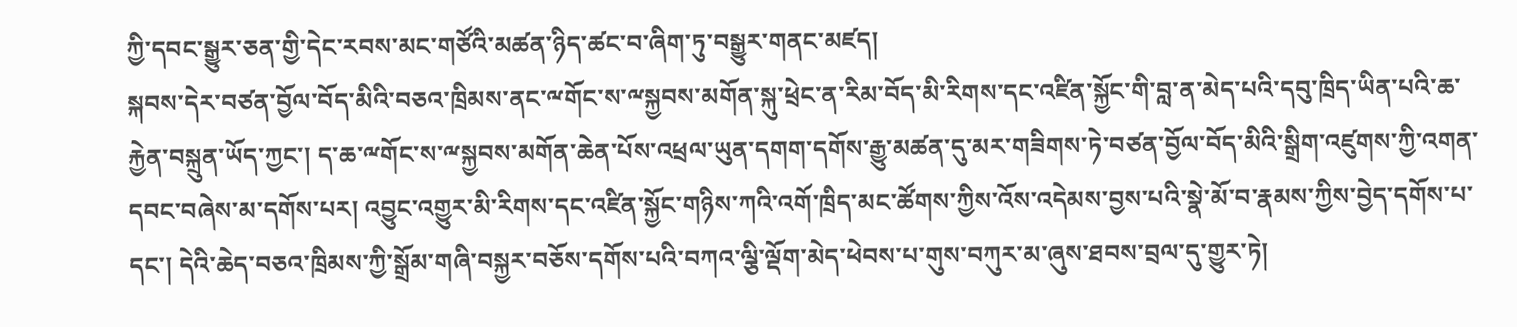ཀྱི་དབང་སྒྱུར་ཅན་གྱི་དེང་རབས་མང་གཙོའི་མཚན་ཉིད་ཚང་བ་ཞིག་ཏུ་བསྒྱུར་གནང་མཛད།
སྐབས་དེར་བཙན་བྱོལ་བོད་མིའི་བཅའ་ཁྲིམས་ནང་ྋགོང་ས་ྋསྐྱབས་མགོན་སྐུ་ཕྲེང་ན་རིམ་བོད་མི་རིགས་དང་འཛིན་སྐྱོང་གི་བླ་ན་མེད་པའི་དབུ་ཁྲིད་ཡིན་པའི་ཆ་རྐྱེན་བསྐྲུན་ཡོད་ཀྱང་། ད་ཆ་ྋགོང་ས་ྋསྐྱབས་མགོན་ཆེན་པོས་འཕྲལ་ཡུན་དགག་དགོས་རྒྱུ་མཚན་དུ་མར་གཟིགས་ཏེ་བཙན་བྱོལ་བོད་མིའི་སྒྲིག་འཛུགས་ཀྱི་འགན་དབང་བཞེས་མ་དགོས་པར། འབྱུང་འགྱུར་མི་རིགས་དང་འཛིན་སྐྱོང་གཉིས་ཀའི་འགོ་ཁྲིད་མང་ཚོགས་ཀྱིས་འོས་འདེམས་བྱས་པའི་སྣེ་མོ་བ་རྣམས་ཀྱིས་བྱེད་དགོས་པ་དང་། དེའི་ཆེད་བཅའ་ཁྲིམས་ཀྱི་སྒྲོམ་གཞི་བསྐྱར་བཅོས་དགོས་པའི་བཀའ་ལྕི་ལྡོག་མེད་ཕེབས་པ་གུས་བཀུར་མ་ཞུས་ཐབས་བྲལ་དུ་གྱུར་ཏེ།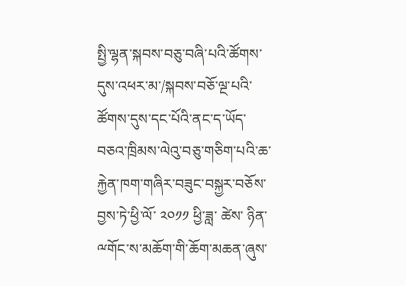སྤྱི་ལྷན་སྐབས་བཅུ་བཞི་པའི་ཚོགས་དུས་འཕར་མ་/སྐབས་བཅོ་ལྔ་པའི་ཚོགས་དུས་དང་པོའི་ནང་ད་ཡོད་བཅའ་ཁྲིམས་ལེའུ་བཅུ་གཅིག་པའི་ཆ་རྐྱེན་ཁག་གཞིར་བཟུང་བསྐྱར་བཅོས་བྱས་ཏེ་ཕྱི་ལོ་ ༢༠༡༡ ཕྱི་ཟླ་ ཚེས་ ཉིན་ྋགོང་ས་མཆོག་གི་ཆོག་མཆན་ཞུས་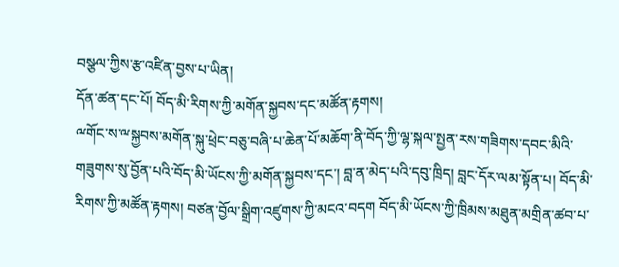བསྩལ་ཀྱིས་རྩ་འཛིན་བྱས་པ་ཡིན།
དོན་ཚན་དང་པོ། བོད་མི་རིགས་ཀྱི་མགོན་སྐྱབས་དང་མཚོན་རྟགས།
ྋགོང་ས་ྋསྐྱབས་མགོན་སྐུ་ཕྲེང་བཅུ་བཞི་པ་ཆེན་པོ་མཆོག་ནི་བོད་ཀྱི་ལྷ་སྐལ་སྤྱན་རས་གཟིགས་དབང་མིའི་གཟུགས་སུ་བྱོན་པའི་བོད་མི་ཡོངས་ཀྱི་མགོན་སྐྱབས་དང་། བླ་ན་མེད་པའི་དབུ་ཁྲིད། བླང་དོར་ལམ་སྟོན་པ། བོད་མི་རིགས་ཀྱི་མཚོན་རྟགས། བཙན་བྱོལ་སྒྲིག་འཛུགས་ཀྱི་མངའ་བདག བོད་མི་ཡོངས་ཀྱི་ཁྲིམས་མཐུན་མགྲིན་ཚབ་པ་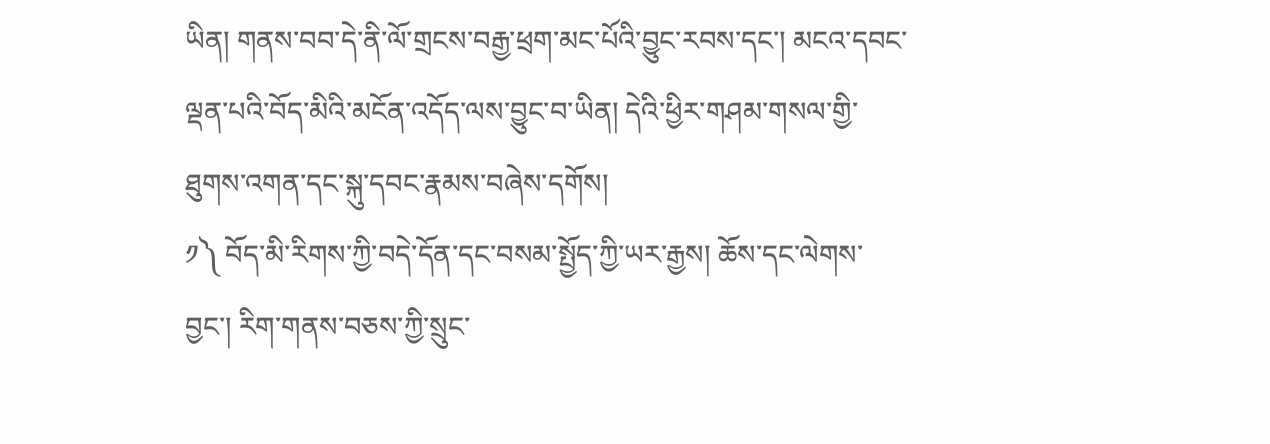ཡིན། གནས་བབ་དེ་ནི་ལོ་གྲངས་བརྒྱ་ཕྲག་མང་པོའི་བྱུང་རབས་དང་། མངའ་དབང་ལྡན་པའི་བོད་མིའི་མངོན་འདོད་ལས་བྱུང་བ་ཡིན། དེའི་ཕྱིར་གཤམ་གསལ་གྱི་ཐུགས་འགན་དང་སྐུ་དབང་རྣམས་བཞེས་དགོས།
༡༽ བོད་མི་རིགས་ཀྱི་བདེ་དོན་དང་བསམ་སྤྱོད་ཀྱི་ཡར་རྒྱས། ཆོས་དང་ལེགས་བྱང་། རིག་གནས་བཅས་ཀྱི་སྲུང་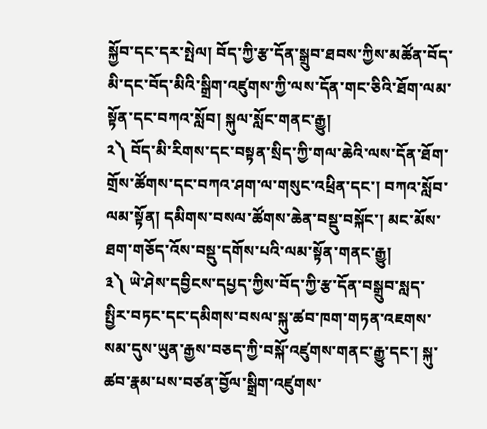སྐྱོབ་དང་དར་སྤེལ། བོད་ཀྱི་རྩ་དོན་སྒྲུབ་ཐབས་ཀྱིས་མཚོན་བོད་མི་དང་བོད་མིའི་སྒྲིག་འཛུགས་ཀྱི་ལས་དོན་གང་ཅིའི་ཐོག་ལམ་སྟོན་དང་བཀའ་སློབ། སྐུལ་སློང་གནང་རྒྱུ།
༢༽ བོད་མི་རིགས་དང་བསྟན་སྲིད་ཀྱི་གལ་ཆེའི་ལས་དོན་ཐོག་གྲོས་ཚོགས་དང་བཀའ་ཤག་ལ་གསུང་འཕྲིན་དང་། བཀའ་སློབ་ལམ་སྟོན། དམིགས་བསལ་ཚོགས་ཆེན་བསྡུ་བསྐོང་། མང་མོས་ཐག་གཅོད་འོས་བསྡུ་དགོས་པའི་ལམ་སྟོན་གནང་རྒྱུ།
༣༽ ཡེ་ཤེས་དབྱིངས་དཔྱད་ཀྱིས་བོད་ཀྱི་རྩ་དོན་བསྒྲུབ་སླད་སྤྱིར་བཏང་དང་དམིགས་བསལ་སྐུ་ཚབ་ཁག་གཏན་འཇགས་སམ་དུས་ཡུན་རྒྱས་བཅད་ཀྱི་བསྐོ་འཛུགས་གནང་རྒྱུ་དང་། སྐུ་ཚབ་རྣམ་པས་བཙན་བྱོལ་སྒྲིག་འཛུགས་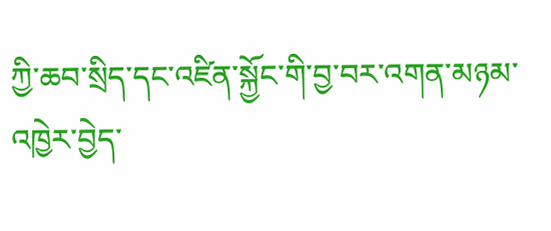ཀྱི་ཆབ་སྲིད་དང་འཛིན་སྐྱོང་གི་བྱ་བར་འགན་མཉམ་འཁྱེར་བྱེད་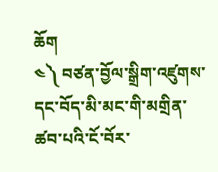ཆོག
༤༽ བཙན་བྱོལ་སྒྲིག་འཛུགས་དང་བོད་མི་མང་གི་མགྲིན་ཚབ་པའི་ངོ་བོར་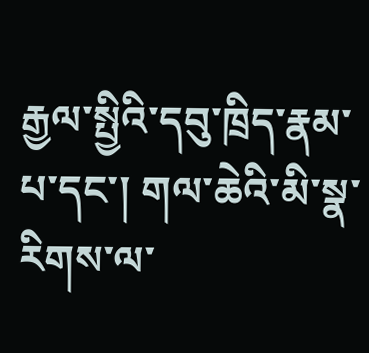རྒྱལ་སྤྱིའི་དབུ་ཁྲིད་རྣམ་པ་དང་། གལ་ཆེའི་མི་སྣ་རིགས་ལ་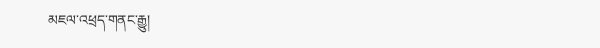མཇལ་འཕྲད་གནང་རྒྱུ།